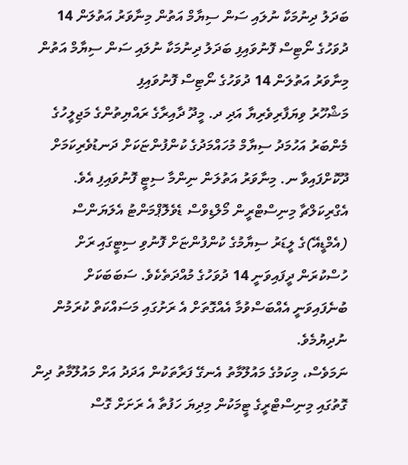ބަދަލު ދިނުމަކާ ނުލައި ސަން ސިޔާމް އަތުން މިނާވަރު އަތުލަން 14 ދުވަހުގެ ނޯޓިސް ފޮނުވައިފި ބަދަލު ދިނުމަކާ ނުލައި ސަން ސިޔާމް އަތުން މިނާވަރު އަތުލަން 14 ދުވަހުގެ ނޯޓިސް ފޮނުވައިފި
މަޝްހޫރު ވިޔަފާރިވެރިޔާ އަދި ދ. މީދޫ ދާއިރާގެ ރައްޔިތުންގެ މަޖިލީހުގެ މެންބަރު އަހުމަދު ސިޔާމް މުހައްމަދުގެ ކުންފުންޏަކަށް ދަނޑުވެރިކަމަށް ދޫކޮށްފައިވާ ނ. މިނާވަރު އަތުލަން ނިންމާ ސިޓީ ފޮނުވައިފި އެވެ.
އެގްރިކަލްޗާ މިނިސްޓްރީން މޯލްޑިވްސް ޑެވެލޮޕްމަންޓު އެލަޔަންސް (އެމްޑީއޭ)ގެ ލީޑަރު ސިޔާމުގެ ކުންފުންޏަށް ފޮނުވި ސިޓީގައި ރަށް ހުސްކުރަން ދީފައިވަނީ 14 ދުވަހުގެ މުއްދަތެކެވެ. ސަބަބަކަށް ބުނެފައިވަނީ އެއްބަސްވުމާ އެއްގޮތަށް އެ ރަށުގައި މަސައްކަތް ކުރަމުން ނުދިޔުމެވެ.
ނަމަވެސް، މިކަމުގެ މައުލޫމާތު އެނގޭ ފަރާތަކުން އަދަދު އަށް މައުލޫމާތު ދިން ގޮތުގައި މިނިސްޓްރީގެ ޓީމަކުން މިދިޔަ ހަފުތާ އެ ރަށަށް ގޮސް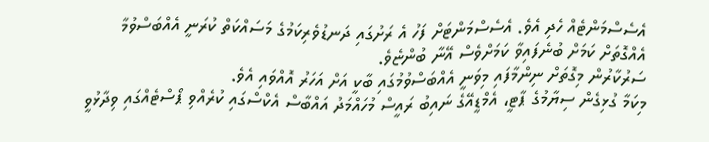އެސެސްމަންޓެއް ހެދި އެވެ. އެސެސްމަންޓަށް ފަހު އެ ރަށުގައި ދަނޑުވެރިކަމުގެ މަސައްކަތް ކުރަނީ އެއްބަސްވުމާ އެއްގޮތަށް ކަމަށް ބުނެފައިވާ ކަމަށްވެސް އޭނާ ބުންޏެވެ.
ސަރުކާރުން މިގޮތަށް ނިންމާފައި މިވަނީ އެއްބަސްވުމުގައި ބާކީ އަށް އަހަރު އޮއްވައި އެވެ.
މިކަމާ ގުޅިގެން ސިޔާމުގެ ޕާޓީ، އެމްޑީއޭގެ ނައިބު ރައީސް މުހައްމަދު އައްބާސް އެކްސްގައި ކުރެއްވި ޕޯސްޓެއްގައި ވިދާޅުވީ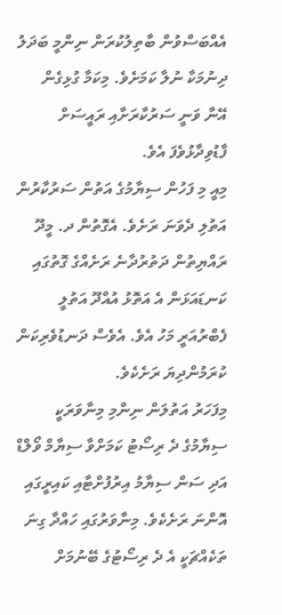އެއްބަސްވުން ބާތިލުކުރަން ނިންމީ ބަދަލު ދިނުމަކާ ނުލާ ކަމަށެވެ. މިކަމާ ގުޅިގެން އޭނާ ވަނީ ސަރުކާރަށާއި ރައީސަށް ފާޑުވިދާޅުވެފަ އެވެ.
މިއީ މި ފަހުން ސިޔާމުގެ އަތުން ސަރުކާރުން އަތުލި ދެވަނަ ރަށެވެ. އެގޮތުން ދ. މީދޫ ރައްޔިތުން ދަތުރުދާނެ ރަށެއްގެ ގޮތުގައި ކަނޑައަޅަން އެ އަތޮޅު އުއްދޫ އަތުލީ ފެބްރުއަރީ މަހު އެވެ. އެވެސް ދަނޑުވެރިކަން ކުރަމުންދިޔަ ރަށެކެވެ.
މިފަހަރު އަތުލަން ނިންމި މިނާވަރަކީ ސިޔާމުގެ ދެ ރިސޯޓު ކަމަށްވާ ސިޔާމް ވޯލްޑް އަދި ސަން ސިޔާމު އިރުފުށްޓާއި ކައިރީގައި އޮންނަ ރަށެކެވެ. މިނާވަރުގައި ހައްދާ ގިނަ ތަކެއްޗަކީ އެ ދެ ރިސޯޓުގެ ބޭނުމަށް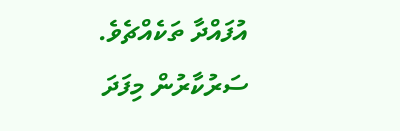އުފައްދާ ތަކެއްޗެވެ.
ސަރުކާރުން މިފަދަ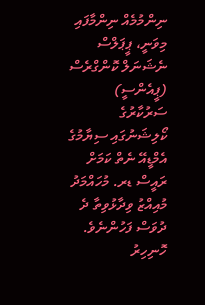ނިންމުމެއް ނިންމާފައި މިވަނީ، ޕީޕަލްސް ނެޝަނަލް ކޮންގްރެސް (ޕީއެންސީ) ސަރުކާރުގެ ކޯލިޝަނުގައި ސިޔާމުގެ އެމްޑީއޭ ނެތް ކަމަށް ރައީސް ޑރ. މުހައްމަދު މުއިއްޒު ވިދާޅުވިތާ ދެ ދުވަސް ފަހުންނެވެ.
ހޮނިހިރު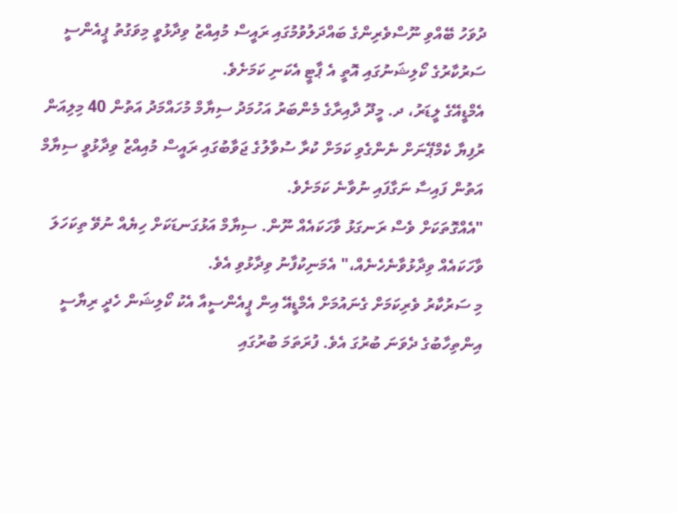ދުވަހު ބޭއްވި ނޫސްވެރިންގެ ބައްދަލުވުމުގައި ރައީސް މުއިއްޒު ވިދާޅުވީ މިވަގުތު ޕީއެންސީ ސަރުކާރުގެ ކޯލިޝަނުގައި އޮތީ އެ ޕާޓީ އެކަނި ކަމަށެވެ.
އެމްޑީއޭގެ ލީޑަރު، ދ. މީދޫ ދާއިރާގެ މެންބަރު އަހުމަދު ސިޔާމް މުހައްމަދު އަތުން 40 މިލިއަން ރުފިޔާ ކެމްޕޭނަށް ނެންގެވި ކަމަށް ކުރާ ސުވާލުގެ ޖަވާބުގައި ރައީސް މުއިއްޒު ވިދާޅުވީ ސިޔާމް އަތުން ފައިސާ ނަގާފައި ނުވާނެ ކަމަށެވެ.
"އެއްގޮތަކަށް ވެސް ރަނގަޅު ވާހަކައެއް ނޫން. ސިޔާމް އަޅުގަނޑަކަށް ހިޔެއް ނުވޭ ތިކަހަލަ ވާހަކައެއް ވިދާޅުވާނެހެނެއް،" އެމަނިކުފާނު ވިދާޅުވި އެވެ.
މި ސަރުކާރު ވެރިކަމަށް ގެނައުމަށް އެމްޑީއޭ އިން ޕީއެންސީއާ އެކު ކޯލިޝަން ހެދީ ރިޔާސީ އިންތިހާބުގެ ދެވަނަ ބުރުގަ އެވެ. ފުރަތަމަ ބުރުގައި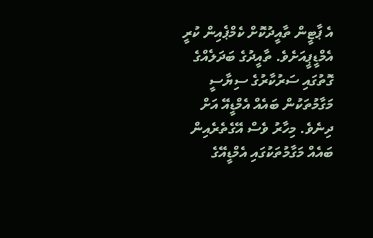އެ ޕާޓީން ތާއީދުކޮށް ކެމްޕެއިން ކުރީ އެމްޑީޕީއަށެވެ. ތާއީދުގެ ބަދަލެއްގެ ގޮތުގައި ސަރުކާރުގެ ސިޔާސީ މަގާމުތަކުން ބައެއް އެމްޑީއޭ އަށް ދިނެވެ. މިހާރު ވެސް އޭގެތެރެއިން ބައެއް މަގާމުތަކުގައި އެމްޑީއޭގެ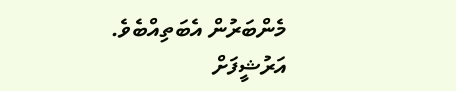މެންބަރުން އެބަތިއްބެވެ.
އަރުޝީފަށް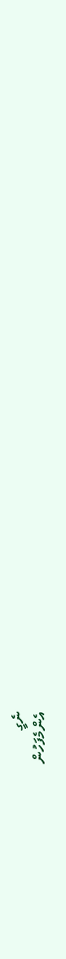ނެގީ
އެންމެފަހުން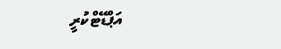އަޕްޑޭޓްކުރީ